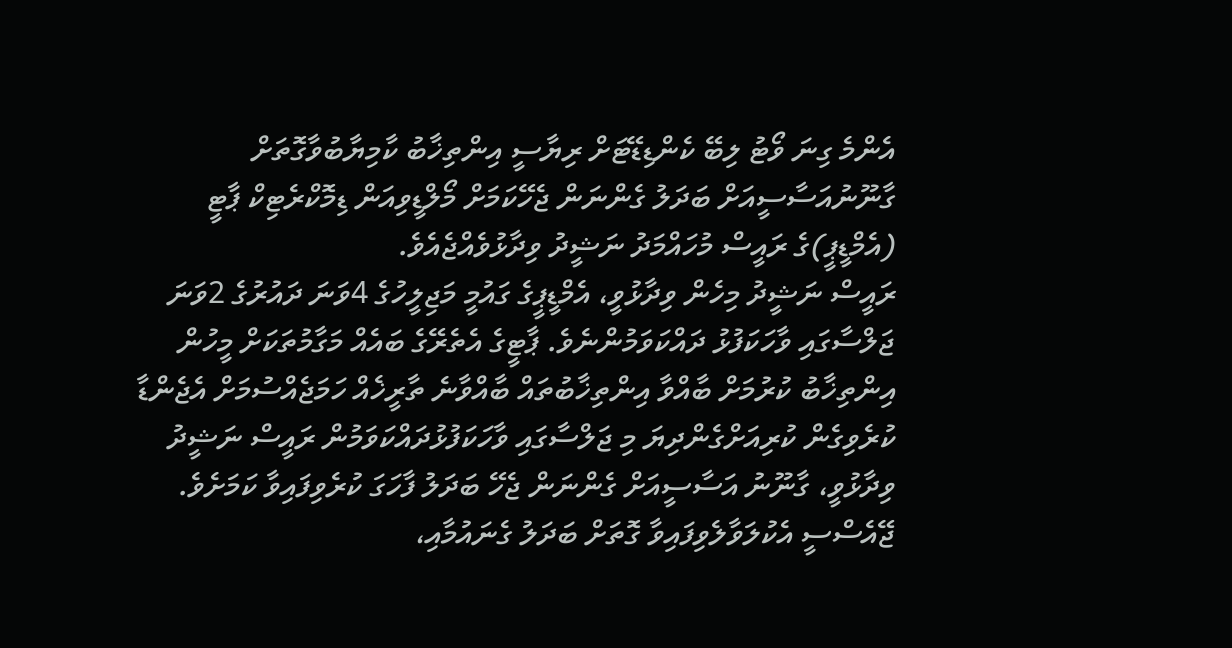އެންމެ ގިނަ ވޯޓު ލިބޭ ކެންޑިޑޭޓަށް ރިޔާސީ އިންތިޚާބު ކާމިޔާބުވާގޮތަށް ގާނޫނުއަސާސީއަށް ބަދަލު ގެންނަން ޖެހޭކަމަށް މޯލްޑީވިއަން ޑިމޮކްރެޓިކް ޕާޓީ (އެމްޑީޕީ)ގެ ރައީސް މުހައްމަދު ނަޝީދު ވިދާޅުވެއްޖެއެވެ.
ރައީސް ނަޝީދު މިހެން ވިދާޅުވީ، އެމްޑީޕީގެ ގައުމީ މަޖިލީހުގެ 4ވަނަ ދައުރުގެ 2ވަނަ ޖަލްސާގައި ވާހަކަފުޅު ދައްކަވަމުންނެވެ. ޕާޓީގެ އެތެރޭގެ ބައެއް މަގާމުތަކަށް މީހުން އިންތިޚާބު ކުރުމަށް ބާއްވާ އިންތިޚާބުތައް ބާއްވާނެ ތާރީޚެއް ހަމަޖެއްސުމަށް އެޖެންޑާ ކުރެވިގެން ކުރިއަށްގެންދިޔަ މި ޖަލްސާގައި ވާހަކަފުޅުދައްކަވަމުން ރައީސް ނަޝީދު ވިދާޅުވީ، ގާނޫނު އަސާސީއަށް ގެންނަން ޖެހޭ ބަދަލު ފާހަގަ ކުރެވިފައިވާ ކަމަށެވެ. ޖޭއެސްސީ އެކުލަވާލެވިފައިވާ ގޮތަށް ބަދަލު ގެނައުމާއި،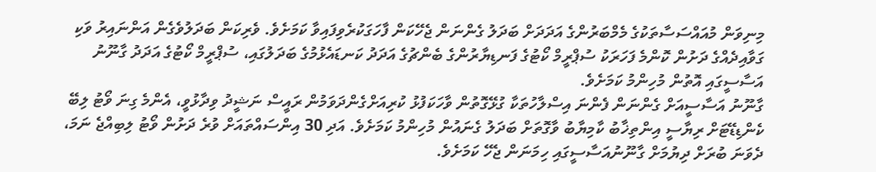މިނިވަން މުއައްސަސާތަކުގެ މެމްބަރުންގެ އަދަދަށް ބަދަލު ގެންނަން ޖެހޭކަން ފާހަގަކުރެވިފައިވާ ކަމަށެވެ. ވެރިކަން ބަދަލުވެގެން އަންނައިރު ވަކި ގަވާއިދެއްގެ ދަށުން ކޮންމެ ފަހަރަކު ސުޕްރީމް ކޯޓުގެ ފަނޑިޔާރުންގެ ބެންޗުގެ އަދަދު ކަނޑައެޅުމުގެ ބަދަލުގައި، ސުޕްރީމް ކޯޓުގެ އަދަދު ގާނޫނު އަސާސީގައި އޮތުން މުހިންމު ކަމަށެވެ.
ގާނޫނު އަސާސީއަށް ގެންނަން ފެންނަ އިސްލާހުތަކާ ގުޅޭގޮތުން ވާހަކަފުޅު ކުރިއަށްގެންދަވަމުން ރައީސް ނަޝީދު ވިދާޅުވީ، އެންމެ ގިނަ ވޯޓު ލިބޭ ކެންޑިޑޭޓަށް ރިޔާސީ އިންތިޚާބު ކާމިޔާބު ވާގޮތަށް ބަދަލު ގެނައުން މުހިންމު ކަމަށެވެ. އަދި 30 އިންސައްތައަށް ވުރެ ދަށުން ވޯޓު ލިބިއްޖެ ނަމަ، ދެވަނަ ބުރަށް ދިޔުމަށް ގާނޫނުއަސާސީގައި ހިމަނަން ޖެހޭ ކަމަށެވެ.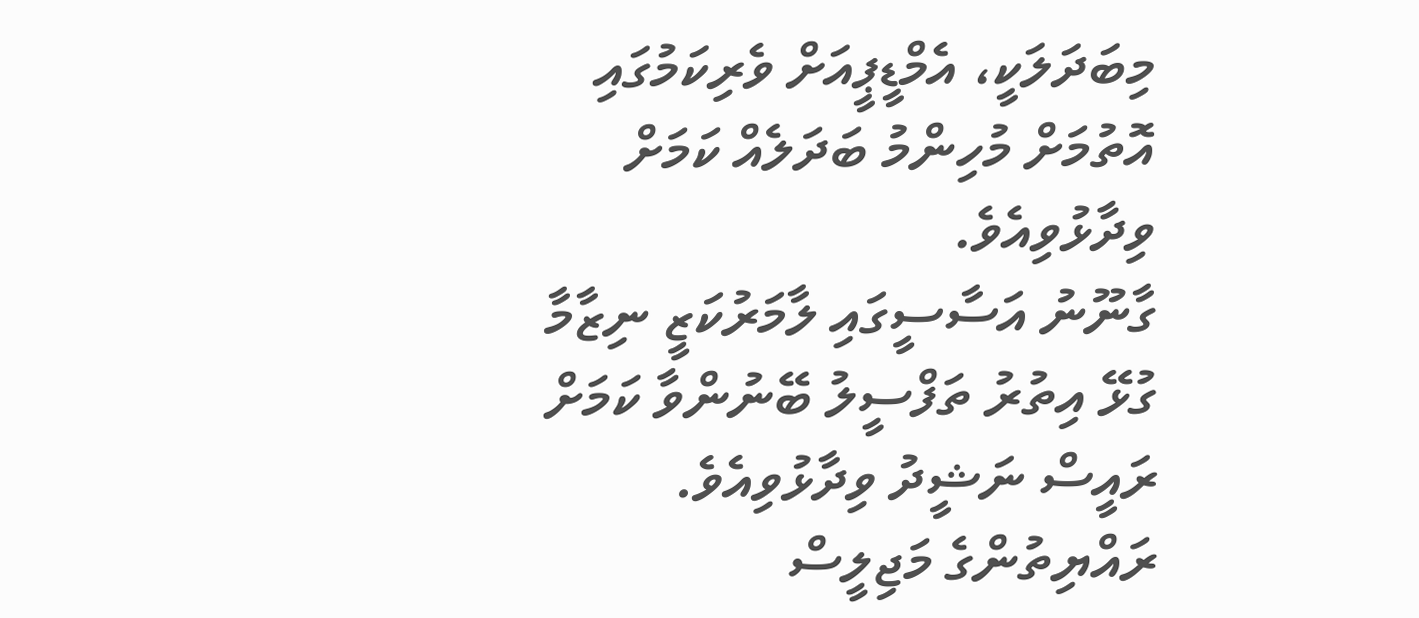މިބަދަލަކީ، އެމްޑީޕީއަށް ވެރިކަމުގައި އޮތުމަށް މުހިންމު ބަދަލެއް ކަމަށް ވިދާޅުވިއެވެ.
ގާނޫނު އަސާސީގައި ލާމަރުކަޒީ ނިޒާމާ ގުޅޭ އިތުރު ތަފްސީލު ބޭނުންވާ ކަމަށް ރައީސް ނަޝީދު ވިދާޅުވިއެވެ.
ރައްޔިތުންގެ މަޖިލީސް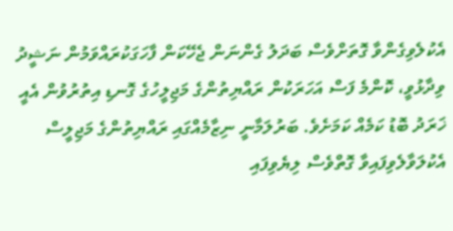އެކުލެވިގެންވާ ގޮތަށްވެސް ބަދަލު ގެންނަން ޖެހޭކަން ފާހަގަކުރައްވަމުން ނަޝީދު ވިދާޅުވީ، ކޮންމެ ފަސް އަހަރަކުން ރައްޔިތުންގެ މަޖިލީހުގެ ގޮނޑި އިތުރުވުން އެއީ ޚަރަދު ބޮޑު ކަމެއް ކަމަށެވެ. ބަރުލަމާނީ ނިޒާމެއްގައި ރައްޔިތުންގެ މަޖިލީސް އެކުލަވާލެވިފައިވާ ގޮތްވެސް ލިޔެވިފައި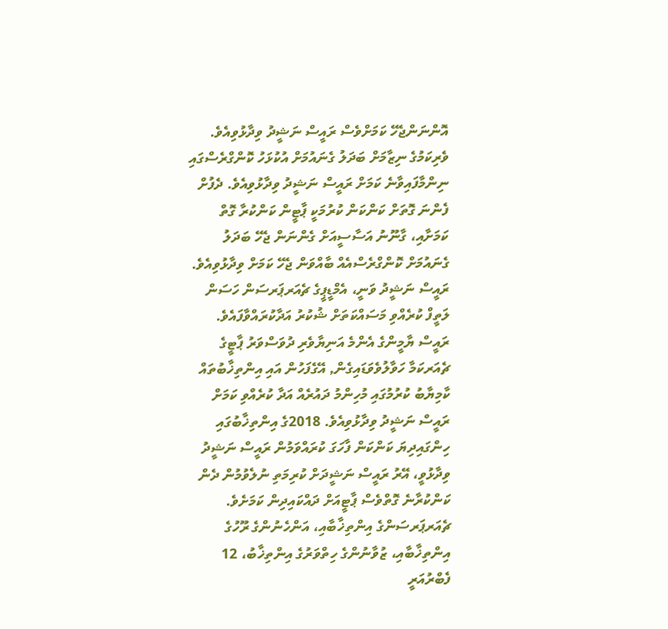އޮންނަންޖެހޭ ކަމަށްވެސް ރައީސް ނަޝީދު ވިދާޅުވިއެވެ.
ވެރިކަމުގެ ނިޒާމަށް ބަދަލު ގެނައުމަށް އުކުޅަހު ކޮންގްރެސްގައި ނިންމާފައިވާނެ ކަމަށް ރައީސް ނަޝީދު ވިދާޅުވިއެވެ. ދެފުށް ފެންނަ ގޮތަށް ކަންކަން ކުރުމަކީ ޕާޓީން ކަންކުރާ ގޮތް ކަމަށާއި، ގާނޫނު އަސާސީއަށް ގެންނަން ޖެހޭ ބަދަލު ގެނައުމަށް ކޮންގްރެސްއެއް ބާއްވަން ޖެހޭ ކަމަށް ވިދާޅުވިއެވެ.
ރައީސް ނަޝީދު ވަނީ، އެމްޑީޕީގެ ޗެއަރޕަރސަން ހަސަން ލަތީފް ކުރެއްވި މަސައްކަތަށް ޝުކުރު އަދާކުރައްވާފައެވެ. ރައީސް ޔާމީންގެ އެންމެ އަނިޔާވެރި ދުވަސްވަރު ޕާޓީގެ ޗެއަރކަމާ ހަވާލުވެވަޑައިގެން, އޭގެފަހުން އައި އިންތިޚާބުތައް ކާމިޔާބު ކުރުމުގައި މުހިންމު ދައުރެއް އަދާ ކުރެއްވި ކަމަށް ރައީސް ނަޝީދު ވިދާޅުވިއެވެ. 2018ގެ އިންތިޚާބުގައި ހިންގައިދިޔަ ކަންކަން ފާހަގަ ކުރައްވަމުން ރައީސް ނަޝީދު ވިދާޅުވީ، އޭރު ރައީސް ނަޝީދަށް ކުރިމަތި ނުލެވުމުން ދެން ކަންކުރާނެ ގޮތްވެސް ޕާޓީއަށް ދައްކައިދިން ކަމަށެވެ.
ޗެއަރޕަރސަންގެ އިންތިޚާބާއި، އަންހެނުންގެ ރޫހުގެ އިންތިޚާބާއި، ޒުވާނުންގެ ހިތްވަރުގެ އިންތިޚާބު، 12 ފެބްރުއަރީ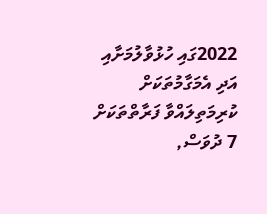2022ގައި ހުޅުވާލުމަށާއި އަދި އެމަގާމުތަކަށް ކުރިމަތިލައްވާ ފަރާތްތަކަށް 7 ދުވަސް,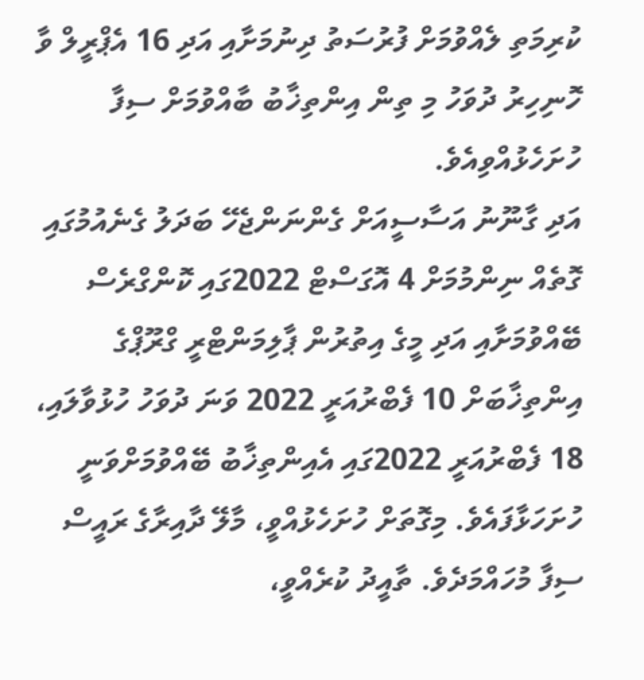ކުރިމަތި ލެއްވުމަށް ފުރުސަތު ދިނުމަށާއި އަދި 16 އެޕްރީލް ވާ ހޮނިހިރު ދުވަހު މި ތިން އިންތިޚާބު ބާއްވުމަށް ސިފާ ހުށަހެޅުއްވިއެވެ.
އަދި ގާނޫނު އަސާސީއަށް ގެންނަންޖެހޭ ބަދަލު ގެނެއުމުގައި ގޮތެއް ނިންމުމަށް 4 އޮގަސްޓް 2022ގައި ކޮންގްރެސް ބޭއްވުމަށާއި އަދި މީގެ އިތުރުން ޕާލިމަންޓްރީ ގްރޫޕްގެ އިންތިޚާބަށް 10 ފެބްރުއަރީ 2022 ވަނަ ދުވަހު ހުޅުވާލައި، 18 ފެބްރުއަރީ 2022ގައި އެއިންތިޚާބު ބޭއްވުމަށްވަނީ ހުށަހަޅާފައެވެ. މިގޮތަށް ހުށަހެޅުއްވީ، މާލޭ ދާއިރާގެ ރައީސް ސިފާ މުހައްމަދެވެ. ތާއީދު ކުރެއްވީ،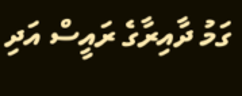ގަމު ދާއިރާގެ ރައީސް އަދި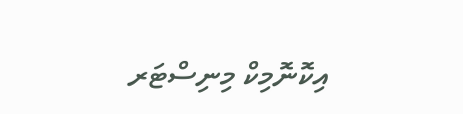އިކޮނޮމިކް މިނިސްޓަރ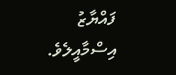ފައްޔާޒު އިސްމާއީލެވެ.